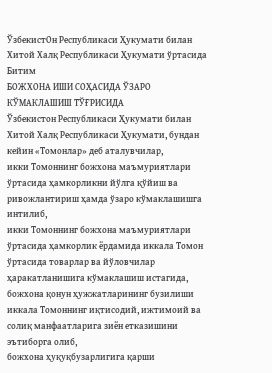ЎзбекистОн Республикаси Ҳукумати билан Хитой Халқ Республикаси Ҳукумати ўртасида
Битим
БОЖХОНА ИШИ СОҲАСИДА ЎЗАРО КЎМАКЛАШИШ ТЎҒРИСИДА
Ўзбекистон Республикаси Ҳукумати билан Хитой Халқ Республикаси Ҳукумати, бундан кейин «Томонлар» деб аталувчилар,
икки Томоннинг божхона маъмуриятлари ўртасида ҳамкорликни йўлга қўйиш ва ривожлантириш ҳамда ўзаро кўмаклашишга интилиб,
икки Томоннинг божхона маъмуриятлари ўртасида ҳамкорлик ёрдамида иккала Томон ўртасида товарлар ва йўловчилар ҳаракатланишига кўмаклашиш истагида,
божхона қонун ҳужжатларининг бузилиши иккала Томоннинг иқтисодий, ижтимоий ва солиқ манфаатларига зиён етказишини эътиборга олиб,
божхона ҳуқуқбузарлигига қарши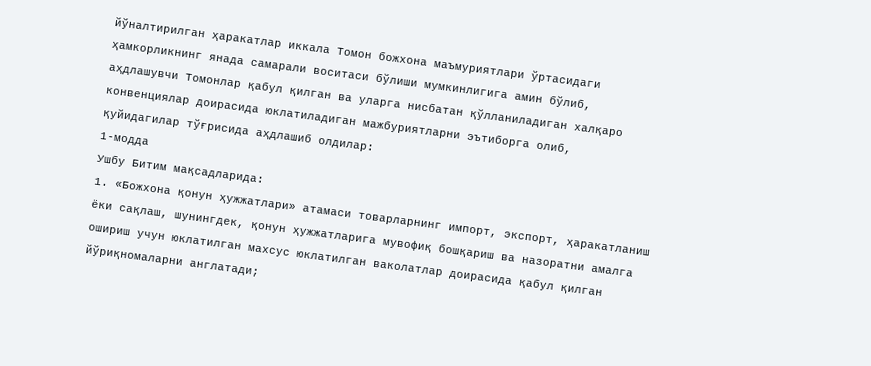йўналтирилган ҳаракатлар иккала Томон божхона маъмуриятлари ўртасидаги ҳамкорликнинг янада самарали воситаси бўлиши мумкинлигига амин бўлиб,
аҳдлашувчи Томонлар қабул қилган ва уларга нисбатан қўлланиладиган халқаро конвенциялар доирасида юклатиладиган мажбуриятларни эътиборга олиб,
қуйидагилар тўғрисида аҳдлашиб олдилар:
1-модда
Ушбу Битим мақсадларида:
1. «Божхона қонун ҳужжатлари» атамаси товарларнинг импорт, экспорт, ҳаракатланиш ёки сақлаш, шунингдек, қонун ҳужжатларига мувофиқ бошқариш ва назоратни амалга ошириш учун юклатилган махсус юклатилган ваколатлар доирасида қабул қилган йўриқномаларни англатади;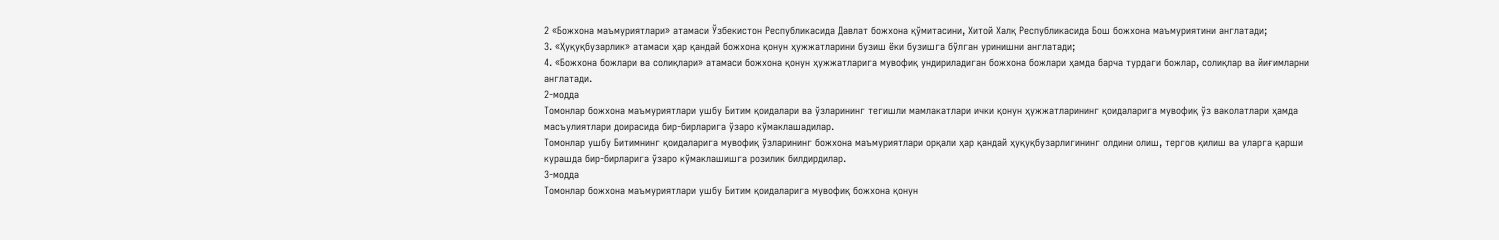2 «Божхона маъмуриятлари» атамаси Ўзбекистон Республикасида Давлат божхона қўмитасини, Хитой Халқ Республикасида Бош божхона маъмуриятини англатади;
3. «Ҳуқуқбузарлик» атамаси ҳар қандай божхона қонун ҳужжатларини бузиш ёки бузишга бўлган уринишни англатади;
4. «Божхона божлари ва солиқлари» атамаси божхона қонун ҳужжатларига мувофиқ ундириладиган божхона божлари ҳамда барча турдаги божлар, солиқлар ва йиғимларни англатади.
2-модда
Томонлар божхона маъмуриятлари ушбу Битим қоидалари ва ўзларининг тегишли мамлакатлари ички қонун ҳужжатларининг қоидаларига мувофиқ ўз ваколатлари ҳамда масъулиятлари доирасида бир-бирларига ўзаро кўмаклашадилар.
Томонлар ушбу Битимнинг қоидаларига мувофиқ ўзларининг божхона маъмуриятлари орқали ҳар қандай ҳуқуқбузарлигининг олдини олиш, тергов қилиш ва уларга қарши курашда бир-бирларига ўзаро кўмаклашишга розилик билдирдилар.
3-модда
Томонлар божхона маъмуриятлари ушбу Битим қоидаларига мувофиқ божхона қонун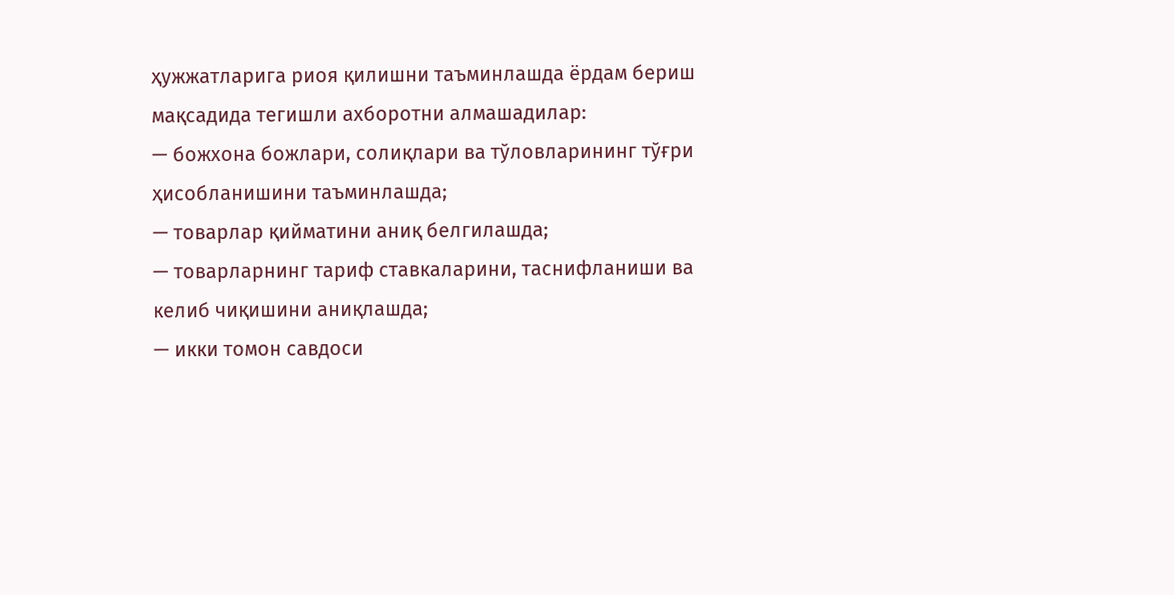ҳужжатларига риоя қилишни таъминлашда ёрдам бериш мақсадида тегишли ахборотни алмашадилар:
— божхона божлари, солиқлари ва тўловларининг тўғри ҳисобланишини таъминлашда;
— товарлар қийматини аниқ белгилашда;
— товарларнинг тариф ставкаларини, таснифланиши ва келиб чиқишини аниқлашда;
— икки томон савдоси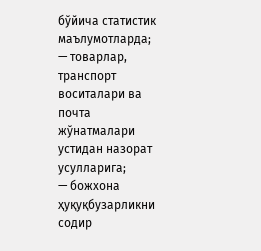бўйича статистик маълумотларда;
— товарлар, транспорт воситалари ва почта жўнатмалари устидан назорат усулларига;
— божхона ҳуқуқбузарликни содир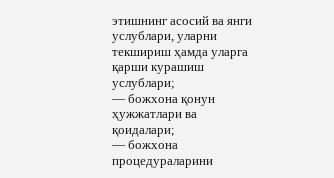этишнинг асосий ва янги услублари, уларни текшириш ҳамда уларга қарши курашиш услублари;
— божхона қонун ҳужжатлари ва қоидалари;
— божхона процедураларини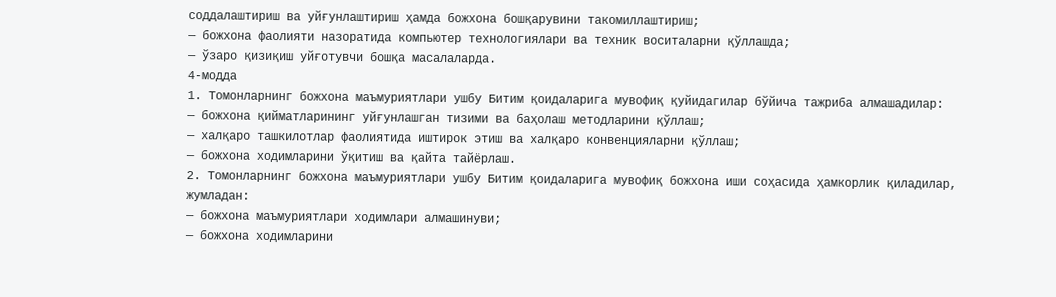соддалаштириш ва уйғунлаштириш ҳамда божхона бошқарувини такомиллаштириш;
— божхона фаолияти назоратида компьютер технологиялари ва техник воситаларни қўллашда;
— ўзаро қизиқиш уйғотувчи бошқа масалаларда.
4-модда
1. Томонларнинг божхона маъмуриятлари ушбу Битим қоидаларига мувофиқ қуйидагилар бўйича тажриба алмашадилар:
— божхона қийматларининг уйғунлашган тизими ва баҳолаш методларини қўллаш;
— халқаро ташкилотлар фаолиятида иштирок этиш ва халқаро конвенцияларни қўллаш;
— божхона ходимларини ўқитиш ва қайта тайёрлаш.
2. Томонларнинг божхона маъмуриятлари ушбу Битим қоидаларига мувофиқ божхона иши соҳасида ҳамкорлик қиладилар, жумладан:
— божхона маъмуриятлари ходимлари алмашинуви;
— божхона ходимларини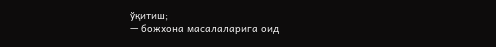ўқитиш;
— божхона масалаларига оид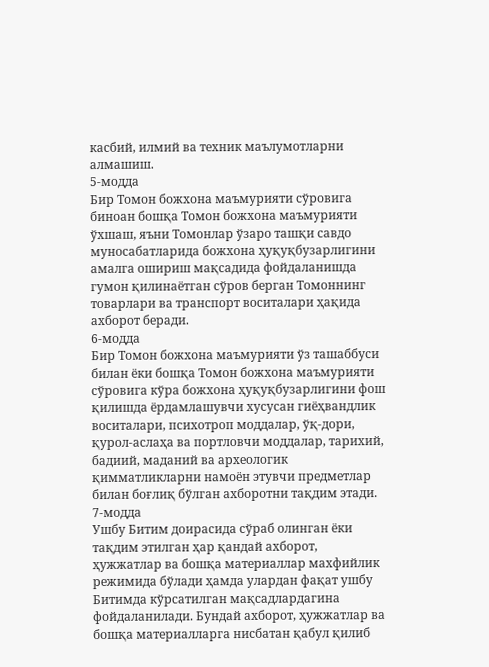касбий, илмий ва техник маълумотларни алмашиш.
5-модда
Бир Томон божхона маъмурияти сўровига биноан бошқа Томон божхона маъмурияти ўхшаш, яъни Томонлар ўзаро ташқи савдо муносабатларида божхона ҳуқуқбузарлигини амалга ошириш мақсадида фойдаланишда гумон қилинаётган сўров берган Томоннинг товарлари ва транспорт воситалари ҳақида ахборот беради.
6-модда
Бир Томон божхона маъмурияти ўз ташаббуси билан ёки бошқа Томон божхона маъмурияти сўровига кўра божхона ҳуқуқбузарлигини фош қилишда ёрдамлашувчи хусусан гиёҳвандлик воситалари, психотроп моддалар, ўқ-дори, қурол-аслаҳа ва портловчи моддалар, тарихий, бадиий, маданий ва археологик қимматликларни намоён этувчи предметлар билан боғлиқ бўлган ахборотни тақдим этади.
7-модда
Ушбу Битим доирасида сўраб олинган ёки тақдим этилган ҳар қандай ахборот, ҳужжатлар ва бошқа материаллар махфийлик режимида бўлади ҳамда улардан фақат ушбу Битимда кўрсатилган мақсадлардагина фойдаланилади. Бундай ахборот, ҳужжатлар ва бошқа материалларга нисбатан қабул қилиб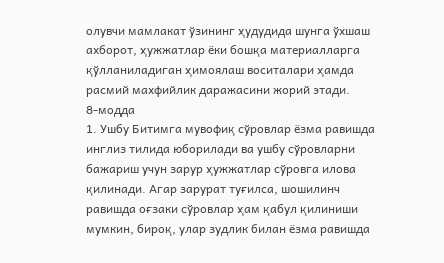олувчи мамлакат ўзининг ҳудудида шунга ўхшаш ахборот, ҳужжатлар ёки бошқа материалларга қўлланиладиган ҳимоялаш воситалари ҳамда расмий махфийлик даражасини жорий этади.
8-модда
1. Ушбу Битимга мувофиқ сўровлар ёзма равишда инглиз тилида юборилади ва ушбу сўровларни бажариш учун зарур ҳужжатлар сўровга илова қилинади. Агар зарурат туғилса, шошилинч равишда оғзаки сўровлар ҳам қабул қилиниши мумкин, бироқ, улар зудлик билан ёзма равишда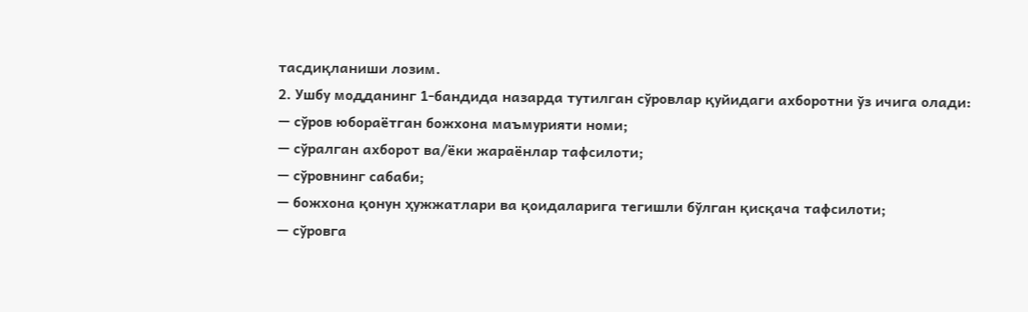тасдиқланиши лозим.
2. Ушбу модданинг 1-бандида назарда тутилган сўровлар қуйидаги ахборотни ўз ичига олади:
— сўров юбораётган божхона маъмурияти номи;
— сўралган ахборот ва/ёки жараёнлар тафсилоти;
— сўровнинг сабаби;
— божхона қонун ҳужжатлари ва қоидаларига тегишли бўлган қисқача тафсилоти;
— сўровга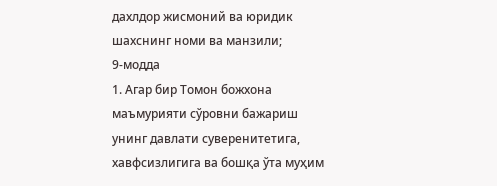дахлдор жисмоний ва юридик шахснинг номи ва манзили;
9-модда
1. Агар бир Томон божхона маъмурияти сўровни бажариш унинг давлати суверенитетига, хавфсизлигига ва бошқа ўта муҳим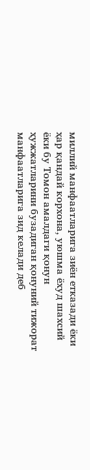миллий манфаатларига зиён етказади ёки ҳар қандай корхона, уюшма ёхуд шахсий ёки бу Томон амалдаги қонун ҳужжатларини бузадиган қонуний тижорат манфаатларига зид келади деб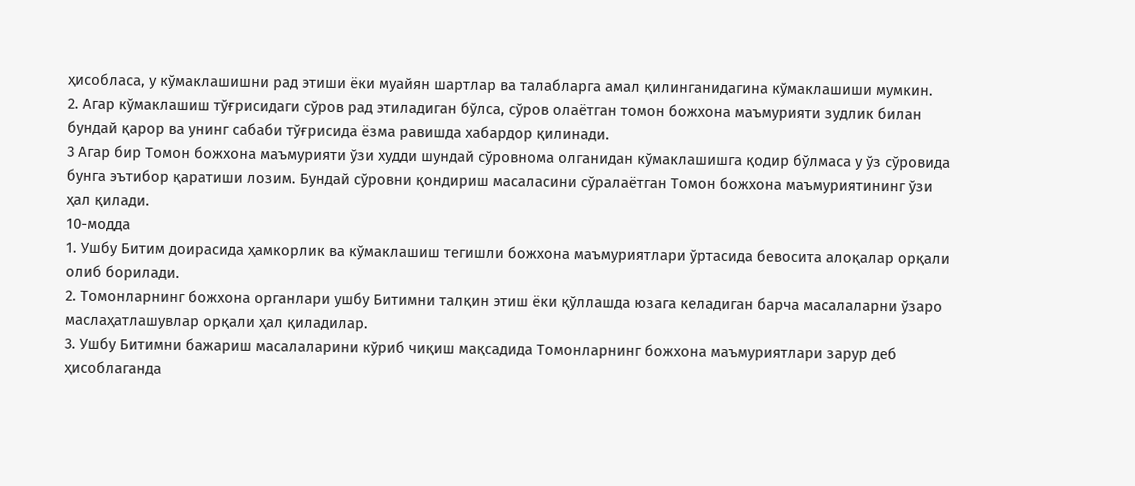ҳисобласа, у кўмаклашишни рад этиши ёки муайян шартлар ва талабларга амал қилинганидагина кўмаклашиши мумкин.
2. Агар кўмаклашиш тўғрисидаги сўров рад этиладиган бўлса, сўров олаётган томон божхона маъмурияти зудлик билан бундай қарор ва унинг сабаби тўғрисида ёзма равишда хабардор қилинади.
3 Агар бир Томон божхона маъмурияти ўзи худди шундай сўровнома олганидан кўмаклашишга қодир бўлмаса у ўз сўровида бунга эътибор қаратиши лозим. Бундай сўровни қондириш масаласини сўралаётган Томон божхона маъмуриятининг ўзи ҳал қилади.
10-модда
1. Ушбу Битим доирасида ҳамкорлик ва кўмаклашиш тегишли божхона маъмуриятлари ўртасида бевосита алоқалар орқали олиб борилади.
2. Томонларнинг божхона органлари ушбу Битимни талқин этиш ёки қўллашда юзага келадиган барча масалаларни ўзаро маслаҳатлашувлар орқали ҳал қиладилар.
3. Ушбу Битимни бажариш масалаларини кўриб чиқиш мақсадида Томонларнинг божхона маъмуриятлари зарур деб ҳисоблаганда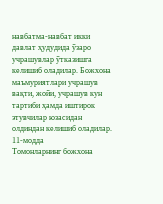навбатма-навбат икки давлат ҳудудида ўзаро учрашувлар ўтказишга келишиб оладилар. Божхона маъмуриятлари учрашув вақти, жойи, учрашув кун тартиби ҳамда иштирок этувчилар юзасидан олдиндан келишиб оладилар.
11-модда
Томонларнинг божхона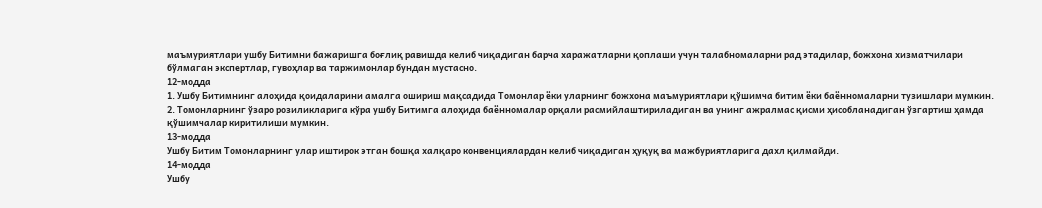маъмуриятлари ушбу Битимни бажаришга боғлиқ равишда келиб чиқадиган барча харажатларни қоплаши учун талабномаларни рад этадилар, божхона хизматчилари бўлмаган экспертлар, гувоҳлар ва таржимонлар бундан мустасно.
12-модда
1. Ушбу Битимнинг алоҳида қоидаларини амалга ошириш мақсадида Томонлар ёки уларнинг божхона маъмуриятлари қўшимча битим ёки баённомаларни тузишлари мумкин.
2. Томонларнинг ўзаро розиликларига кўра ушбу Битимга алоҳида баённомалар орқали расмийлаштириладиган ва унинг ажралмас қисми ҳисобланадиган ўзгартиш ҳамда қўшимчалар киритилиши мумкин.
13-модда
Ушбу Битим Tомонларнинг улар иштирок этган бошқа халқаро конвенциялардан келиб чиқадиган ҳуқуқ ва мажбуриятларига дахл қилмайди.
14-модда
Ушбу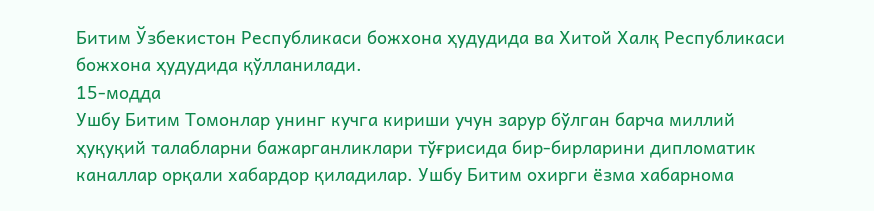Битим Ўзбекистон Республикаси божхона ҳудудида ва Хитой Халқ Республикаси божхона ҳудудида қўлланилади.
15-модда
Ушбу Битим Томонлар унинг кучга кириши учун зарур бўлган барча миллий ҳуқуқий талабларни бажарганликлари тўғрисида бир-бирларини дипломатик каналлар орқали хабардор қиладилар. Ушбу Битим охирги ёзма хабарнома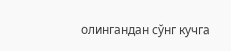олингандан сўнг кучга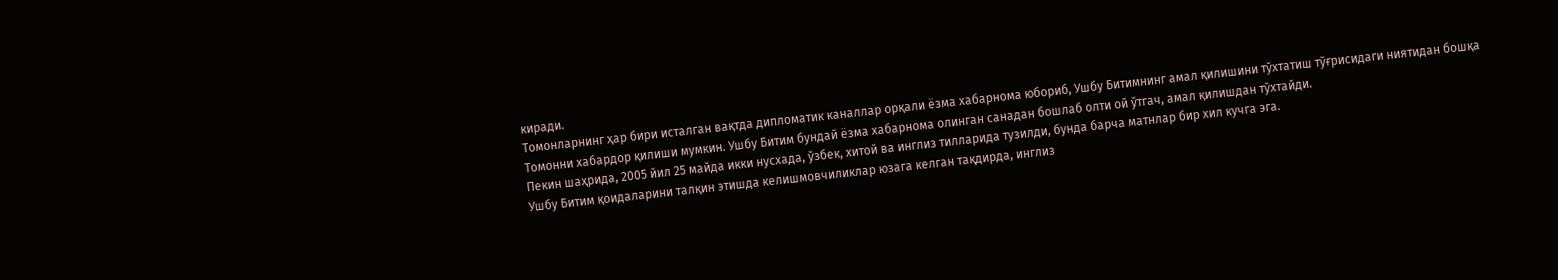киради.
Томонларнинг ҳар бири исталган вақтда дипломатик каналлар орқали ёзма хабарнома юбориб, Ушбу Битимнинг амал қилишини тўхтатиш тўғрисидаги ниятидан бошқа Томонни хабардор қилиши мумкин. Ушбу Битим бундай ёзма хабарнома олинган санадан бошлаб олти ой ўтгач, амал қилишдан тўхтайди.
Пекин шаҳрида, 2005 йил 25 майда икки нусхада, ўзбек, хитой ва инглиз тилларида тузилди, бунда барча матнлар бир хил кучга эга.
Ушбу Битим қоидаларини талқин этишда келишмовчиликлар юзага келган тақдирда, инглиз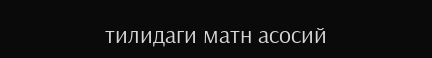тилидаги матн асосий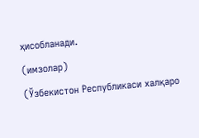ҳисобланади.
(имзолар)
(Ўзбекистон Республикаси халқаро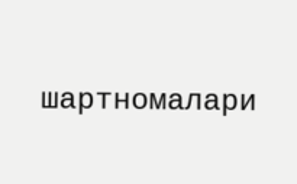шартномалари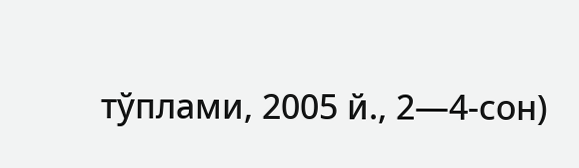тўплами, 2005 й., 2—4-сон)